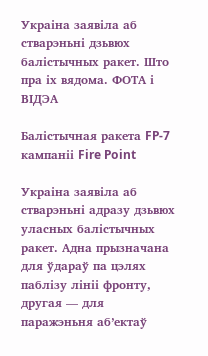Украіна заявіла аб стварэньні дзьвюх балістычных ракет. Што пра іх вядома. ФОТА і ВІДЭА

Балістычная ракета FP-7 кампаніі Fire Point

Украіна заявіла аб стварэньні адразу дзьвюх уласных балістычных ракет. Адна прызначана для ўдараў па цэлях паблізу лініі фронту, другая — для паражэньня аб’ектаў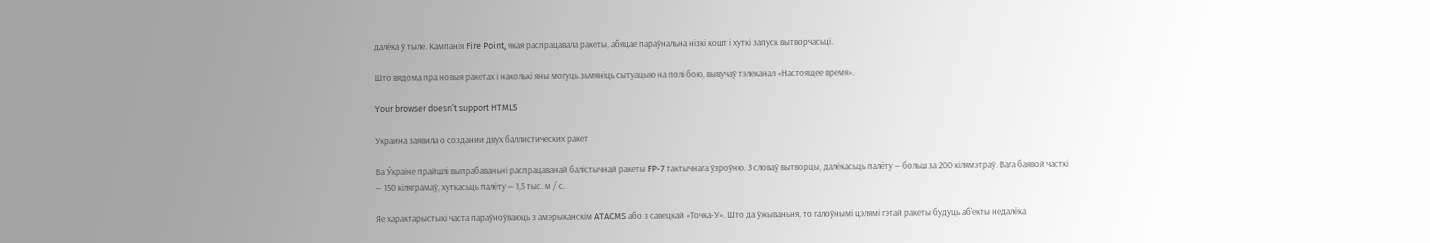далёка ў тыле. Кампанія Fire Point, якая распрацавала ракеты, абяцае параўнальна нізкі кошт і хуткі запуск вытворчасьці.

Што вядома пра новыя ракетах і наколькі яны могуць зьмяніць сытуацыю на полі бою, вывучаў тэлеканал «Настоящее время».

Your browser doesn’t support HTML5

Украина заявила о создании двух баллистических ракет

Ва Ўкраіне прайшлі выпрабаваньні распрацаванай балістычнай ракеты FP-7 тактычнага ўзроўню. З словаў вытворцы, далёкасьць палёту — больш за 200 кілямэтраў. Вага баявой часткі — 150 кіляграмаў, хуткасьць палёту — 1,5 тыс. м / с.

Яе характарыстыкі часта параўноўваюць з амэрыканскім ATACMS або з савецкай «Точка-У». Што да ўжываньня, то галоўнымі цэлямі гэтай ракеты будуць аб’екты недалёка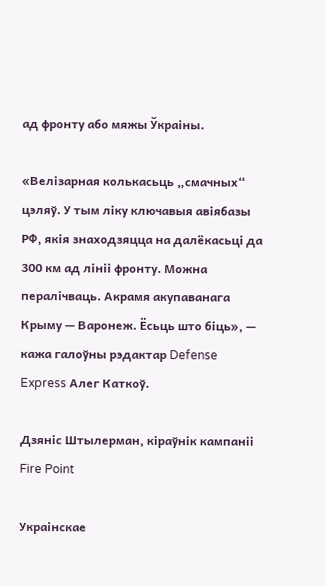ад фронту або мяжы Ўкраіны.

«Велізарная колькасьць „смачных“ цэляў. У тым ліку ключавыя авіябазы РФ, якія знаходзяцца на далёкасьці да 300 км ад лініі фронту. Можна пералічваць. Акрамя акупаванага Крыму — Варонеж. Ёсьць што біць», — кажа галоўны рэдактар Defense Express Алег Каткоў.

Дзяніс Штылерман, кіраўнік кампаніі Fire Point

Украінскае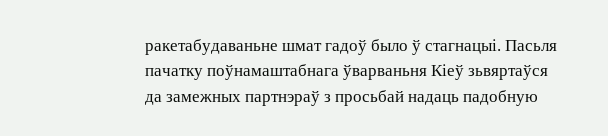ракетабудаваньне шмат гадоў было ў стагнацыі. Пасьля пачатку поўнамаштабнага ўварваньня Кіеў зьвяртаўся да замежных партнэраў з просьбай надаць падобную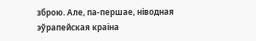зброю. Але, па-першае, ніводная эўрапейская краіна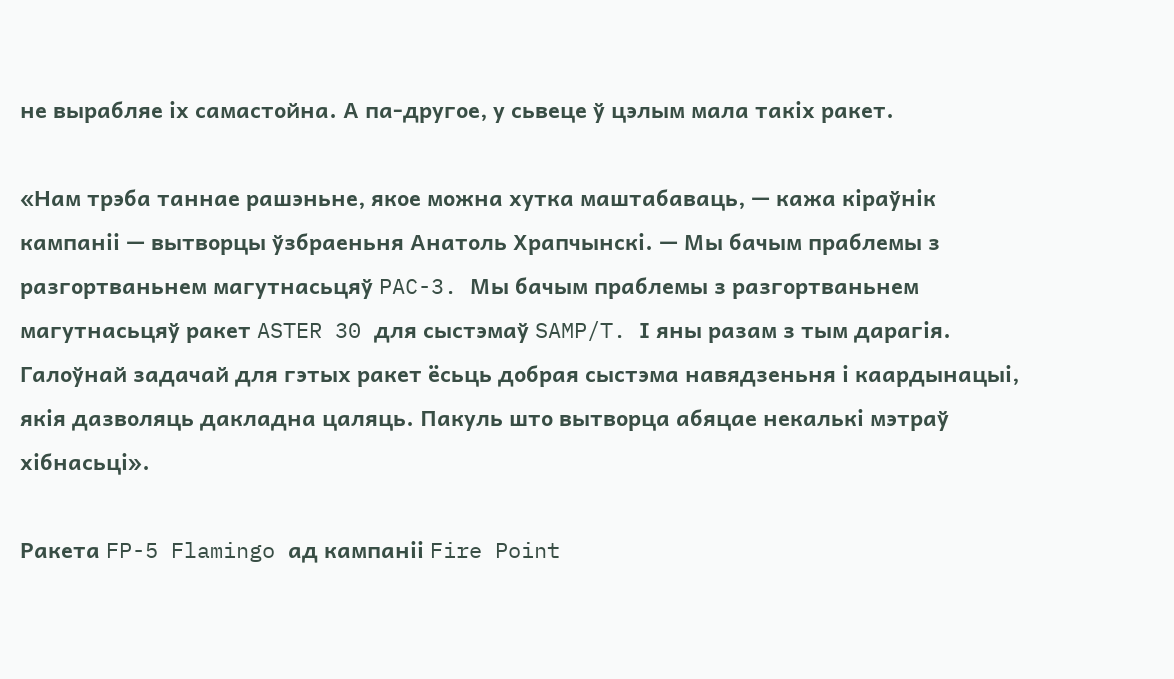не вырабляе іх самастойна. А па-другое, у сьвеце ў цэлым мала такіх ракет.

«Нам трэба таннае рашэньне, якое можна хутка маштабаваць, — кажа кіраўнік кампаніі — вытворцы ўзбраеньня Анатоль Храпчынскі. — Мы бачым праблемы з разгортваньнем магутнасьцяў PAC-3. Мы бачым праблемы з разгортваньнем магутнасьцяў ракет ASTER 30 для сыстэмаў SAMP/T. І яны разам з тым дарагія. Галоўнай задачай для гэтых ракет ёсьць добрая сыстэма навядзеньня і каардынацыі, якія дазволяць дакладна цаляць. Пакуль што вытворца абяцае некалькі мэтраў хібнасьці».

Ракета FP-5 Flamingo ад кампаніі Fire Point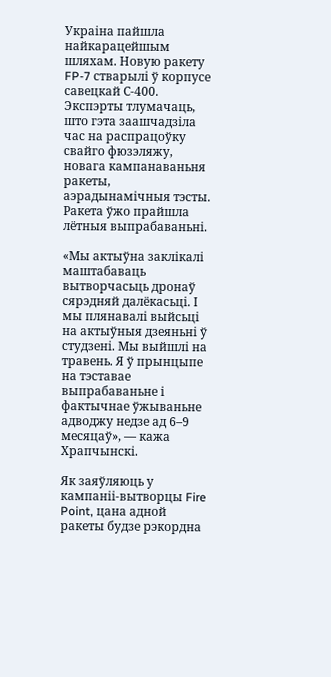Украіна пайшла найкарацейшым шляхам. Новую ракету FP-7 стварылі ў корпусе савецкай С-400. Экспэрты тлумачаць, што гэта заашчадзіла час на распрацоўку свайго фюзэляжу, новага кампанаваньня ракеты, аэрадынамічныя тэсты. Ракета ўжо прайшла лётныя выпрабаваньні.

«Мы актыўна заклікалі маштабаваць вытворчасьць дронаў сярэдняй далёкасьці. І мы плянавалі выйсьці на актыўныя дзеяньні ў студзені. Мы выйшлі на травень. Я ў прынцыпе на тэставае выпрабаваньне і фактычнае ўжываньне адводжу недзе ад 6–9 месяцаў», — кажа Храпчынскі.

Як заяўляюць у кампаніі-вытворцы Fire Point, цана адной ракеты будзе рэкордна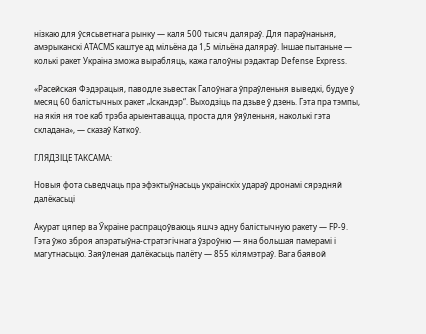нізкаю для ўсясьветнага рынку — каля 500 тысяч даляраў. Для параўнаньня, амэрыканскі ATACMS каштуе ад мільёна да 1,5 мільёна даляраў. Іншае пытаньне — колькі ракет Украіна зможа вырабляць, кажа галоўны рэдактар Defense Express.

«Расейская Фэдэрацыя, паводле зьвестак Галоўнага ўпраўленьня выведкі, будуе ў месяц 60 балістычных ракет „Іскандэр“. Выходзіць па дзьве ў дзень. Гэта пра тэмпы, на якія ня тое каб трэба арыентавацца, проста для ўяўленьня, наколькі гэта складана», — сказаў Каткоў.

ГЛЯДЗІЦЕ ТАКСАМА:

Новыя фота сьведчаць пра эфэктыўнасьць украінскіх удараў дронамі сярэдняй далёкасьці

Акурат цяпер ва Ўкраіне распрацоўваюць яшчэ адну балістычную ракету — FP-9. Гэта ўжо зброя апэратыўна-стратэгічнага ўзроўню — яна большая памерамі і магутнасьцю. Заяўленая далёкасьць палёту — 855 кілямэтраў. Вага баявой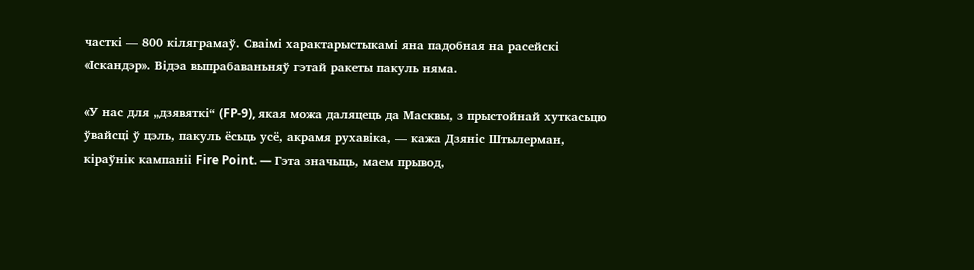часткі — 800 кіляграмаў. Сваімі характарыстыкамі яна падобная на расейскі «Іскандэр». Відэа выпрабаваньняў гэтай ракеты пакуль няма.

«У нас для „дзявяткі“ (FP-9), якая можа даляцець да Масквы, з прыстойнай хуткасьцю ўвайсці ў цэль, пакуль ёсьць усё, акрамя рухавіка, — кажа Дзяніс Штылерман, кіраўнік кампаніі Fire Point. — Гэта значыць, маем прывод,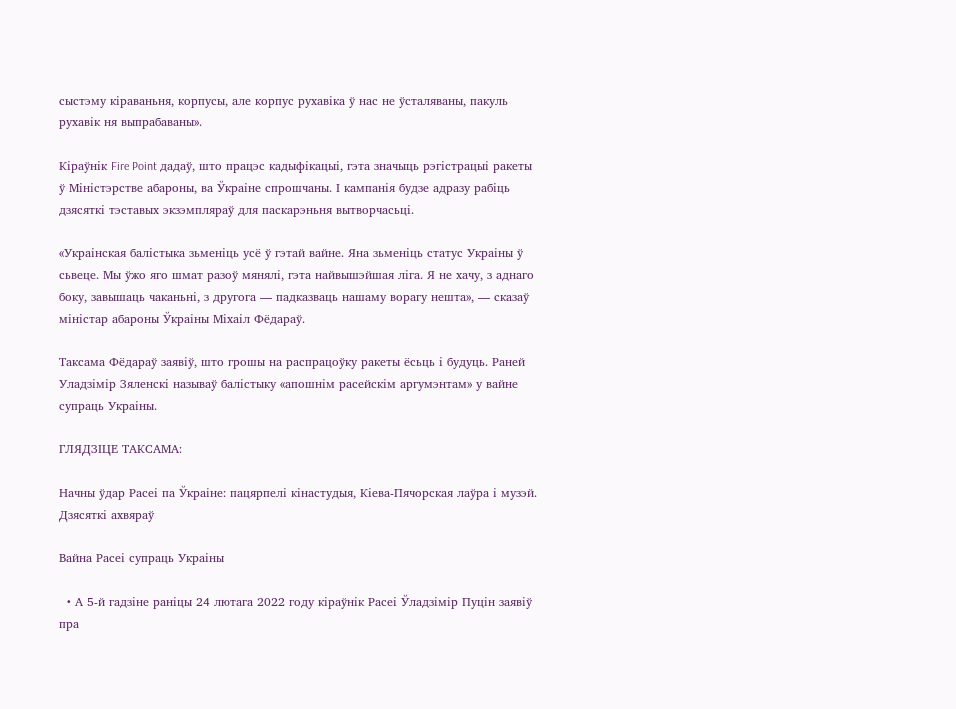сыстэму кіраваньня, корпусы, але корпус рухавіка ў нас не ўсталяваны, пакуль рухавік ня выпрабаваны».

Кіраўнік Fire Point дадаў, што працэс кадыфікацыі, гэта значыць рэгістрацыі ракеты ў Міністэрстве абароны, ва Ўкраіне спрошчаны. І кампанія будзе адразу рабіць дзясяткі тэставых экзэмпляраў для паскарэньня вытворчасьці.

«Украінская балістыка зьменіць усё ў гэтай вайне. Яна зьменіць статус Украіны ў сьвеце. Мы ўжо яго шмат разоў мянялі, гэта найвышэйшая ліга. Я не хачу, з аднаго боку, завышаць чаканьні, з другога — падказваць нашаму ворагу нешта», — сказаў міністар абароны Ўкраіны Міхаіл Фёдараў.

Таксама Фёдараў заявіў, што грошы на распрацоўку ракеты ёсьць і будуць. Раней Уладзімір Зяленскі называў балістыку «апошнім расейскім аргумэнтам» у вайне супраць Украіны.

ГЛЯДЗІЦЕ ТАКСАМА:

Начны ўдар Расеі па Ўкраіне: пацярпелі кінастудыя, Кіева-Пячорская лаўра і музэй. Дзясяткі ахвяраў

Вайна Расеі супраць Украіны

  • А 5-й гадзіне раніцы 24 лютага 2022 году кіраўнік Расеі Ўладзімір Пуцін заявіў пра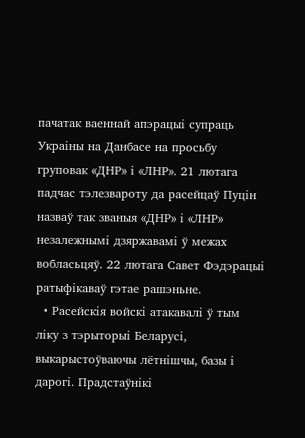пачатак ваеннай апэрацыі супраць Украіны на Данбасе на просьбу груповак «ДНР» і «ЛНР». 21 лютага падчас тэлезвароту да расейцаў Пуцін назваў так званыя «ДНР» і «ЛНР» незалежнымі дзяржавамі ў межах вобласьцяў. 22 лютага Савет Фэдэрацыі ратыфікаваў гэтае рашэньне.
  • Расейскія войскі атакавалі ў тым ліку з тэрыторыі Беларусі, выкарыстоўваючы лётнішчы, базы і дарогі. Прадстаўнікі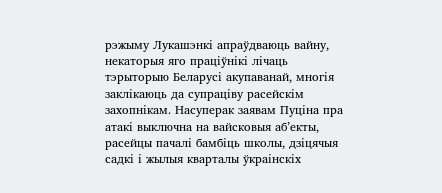рэжыму Лукашэнкі апраўдваюць вайну, некаторыя яго праціўнікі лічаць тэрыторыю Беларусі акупаванай, многія заклікаюць да супраціву расейскім захопнікам. Насуперак заявам Пуціна пра атакі выключна на вайсковыя аб’екты, расейцы пачалі бамбіць школы, дзіцячыя садкі і жылыя кварталы ўкраінскіх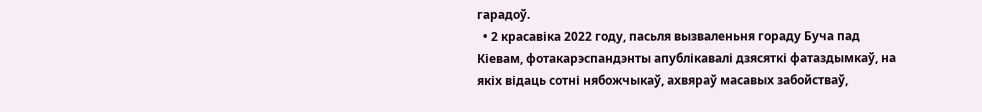гарадоў.
  • 2 красавіка 2022 году, пасьля вызваленьня гораду Буча пад Кіевам, фотакарэспандэнты апублікавалі дзясяткі фатаздымкаў, на якіх відаць сотні нябожчыкаў, ахвяраў масавых забойстваў,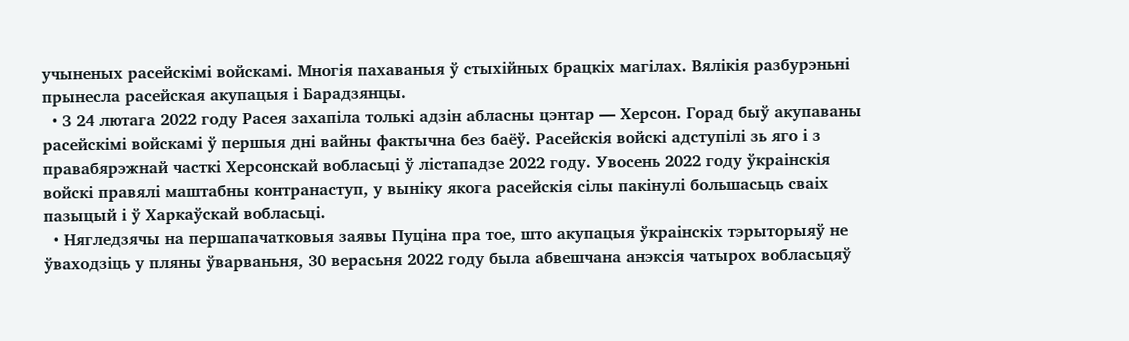учыненых расейскімі войскамі. Многія пахаваныя ў стыхійных брацкіх магілах. Вялікія разбурэньні прынесла расейская акупацыя і Барадзянцы.
  • З 24 лютага 2022 году Расея захапіла толькі адзін абласны цэнтар — Херсон. Горад быў акупаваны расейскімі войскамі ў першыя дні вайны фактычна без баёў. Расейскія войскі адступілі зь яго і з правабярэжнай часткі Херсонскай вобласьці ў лістападзе 2022 году. Увосень 2022 году ўкраінскія войскі правялі маштабны контранаступ, у выніку якога расейскія сілы пакінулі большасьць сваіх пазыцый і ў Харкаўскай вобласьці.
  • Нягледзячы на першапачатковыя заявы Пуціна пра тое, што акупацыя ўкраінскіх тэрыторыяў не ўваходзіць у пляны ўварваньня, 30 верасьня 2022 году была абвешчана анэксія чатырох вобласьцяў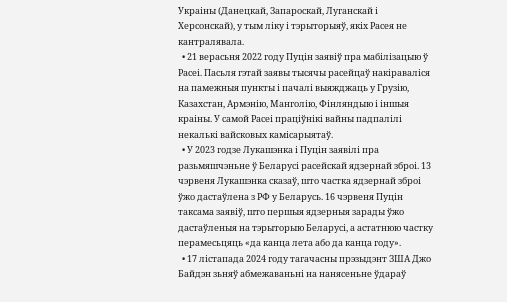Украіны (Данецкай, Запароскай, Луганскай і Херсонскай), у тым ліку і тэрыторыяў, якіх Расея не кантралявала.
  • 21 верасьня 2022 году Пуцін заявіў пра мабілізацыю ў Расеі. Пасьля гэтай заявы тысячы расейцаў накіраваліся на памежныя пункты і пачалі выяжджаць у Грузію, Казахстан, Армэнію, Манголію, Фінляндыю і іншыя краіны. У самой Расеі праціўнікі вайны падпалілі некалькі вайсковых камісарыятаў.
  • У 2023 годзе Лукашэнка і Пуцін заявілі пра разьмяшчэньне ў Беларусі расейскай ядзернай зброі. 13 чэрвеня Лукашэнка сказаў, што частка ядзернай зброі ўжо дастаўлена з РФ у Беларусь. 16 чэрвеня Пуцін таксама заявіў, што першыя ядзерныя зарады ўжо дастаўленыя на тэрыторыю Беларусі, а астатнюю частку перамесьцяць «да канца лета або да канца году».
  • 17 лістапада 2024 году тагачасны прэзыдэнт ЗША Джо Байдэн зьняў абмежаваньні на нанясеньне ўдараў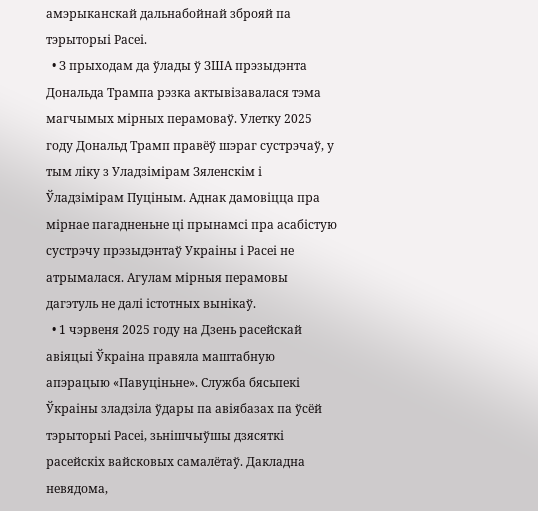амэрыканскай дальнабойнай зброяй па тэрыторыі Расеі.
  • З прыходам да ўлады ў ЗША прэзыдэнта Дональда Трампа рэзка актывізавалася тэма магчымых мірных перамоваў. Улетку 2025 году Дональд Трамп правёў шэраг сустрэчаў, у тым ліку з Уладзімірам Зяленскім і Ўладзімірам Пуціным. Аднак дамовіцца пра мірнае пагадненьне ці прынамсі пра асабістую сустрэчу прэзыдэнтаў Украіны і Расеі не атрымалася. Агулам мірныя перамовы дагэтуль не далі істотных вынікаў.
  • 1 чэрвеня 2025 году на Дзень расейскай авіяцыі Ўкраіна правяла маштабную апэрацыю «Павуціньне». Служба бясьпекі Ўкраіны зладзіла ўдары па авіябазах па ўсёй тэрыторыі Расеі, зьнішчыўшы дзясяткі расейскіх вайсковых самалётаў. Дакладна невядома,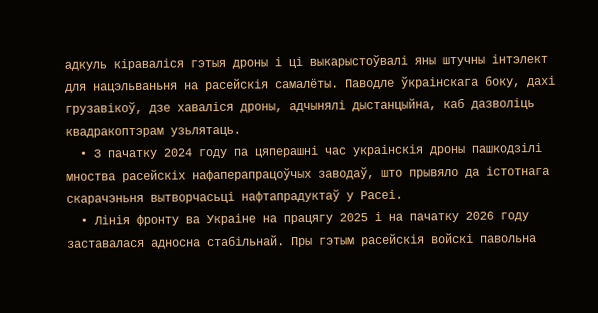адкуль кіраваліся гэтыя дроны і ці выкарыстоўвалі яны штучны інтэлект для нацэльваньня на расейскія самалёты. Паводле ўкраінскага боку, дахі грузавікоў, дзе хаваліся дроны, адчынялі дыстанцыйна, каб дазволіць квадракоптэрам узьлятаць.
  • З пачатку 2024 году па цяперашні час украінскія дроны пашкодзілі мноства расейскіх нафаперапрацоўчых заводаў, што прывяло да істотнага скарачэньня вытворчасьці нафтапрадуктаў у Расеі.
  • Лінія фронту ва Украіне на працягу 2025 і на пачатку 2026 году заставалася адносна стабільнай. Пры гэтым расейскія войскі павольна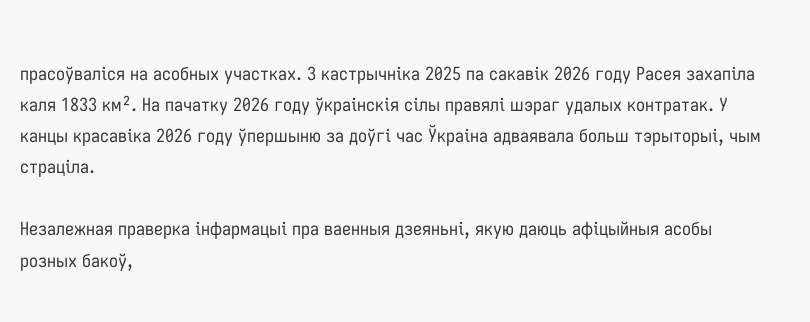прасоўваліся на асобных участках. З кастрычніка 2025 па сакавік 2026 году Расея захапіла каля 1833 км². На пачатку 2026 году ўкраінскія сілы правялі шэраг удалых контратак. У канцы красавіка 2026 году ўпершыню за доўгі час Ўкраіна адваявала больш тэрыторыі, чым страціла.

Незалежная праверка інфармацыі пра ваенныя дзеяньні, якую даюць афіцыйныя асобы розных бакоў,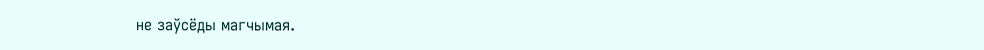не заўсёды магчымая.